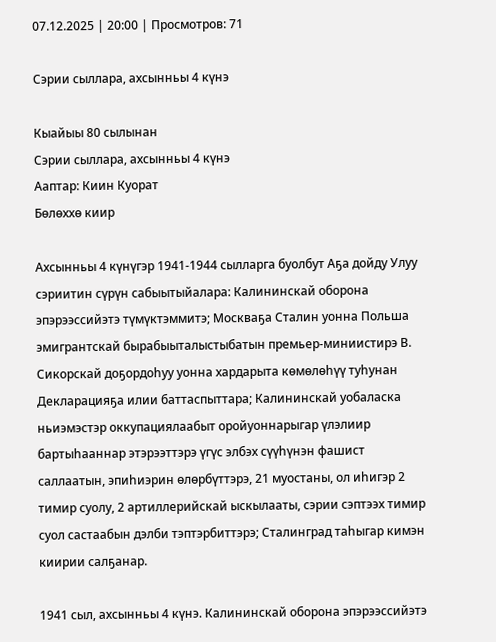07.12.2025 | 20:00 | Просмотров: 71

Сэрии сыллара, ахсынньы 4 күнэ

Кыайыы 80 сылынан
Сэрии сыллара, ахсынньы 4 күнэ
Ааптар: Киин Куорат
Бөлөххө киир

Ахсынньы 4 күнүгэр 1941-1944 сылларга буолбут Аҕа дойду Улуу сэриитин сүрүн сабыытыйалара: Калининскай оборона эпэрээссийэтэ түмүктэммитэ; Москваҕа Сталин уонна Польша эмигрантскай бырабыыталыстыбатын премьер-миниистирэ В. Сикорскай доҕордоһуу уонна хардарыта көмөлөһүү туһунан Декларацияҕа илии баттаспыттара; Калининскай уобаласка ньиэмэстэр оккупациялаабыт оройуоннарыгар үлэлиир бартыһааннар этэрээттэрэ үгүс элбэх сүүһүнэн фашист саллаатын, эпиһиэрин өлөрбүттэрэ, 21 муостаны, ол иһигэр 2 тимир суолу, 2 артиллерийскай ыскылааты, сэрии сэптээх тимир суол састаабын дэлби тэптэрбиттэрэ; Сталинград таһыгар кимэн киирии салҕанар.

1941 сыл, ахсынньы 4 күнэ. Калининскай оборона эпэрээссийэтэ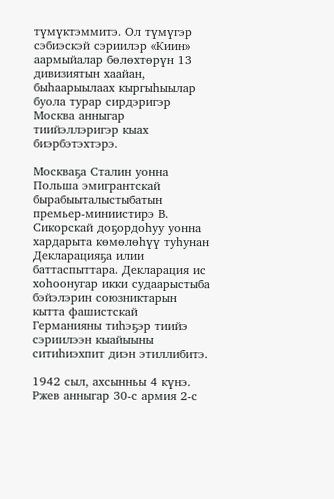түмүктэммитэ. Ол түмүгэр сэбиэскэй сэриилэр «Киин» аармыйалар бөлөхтөрүн 13 дивизиятын хаайан, быһаарыылаах кыргыһыылар буола турар сирдэригэр Москва анныгар тиийэллэригэр кыах биэрбэтэхтэрэ.

Москваҕа Сталин уонна Польша эмигрантскай бырабыыталыстыбатын премьер-миниистирэ В. Сикорскай доҕордоһуу уонна хардарыта көмөлөһүү туһунан Декларацияҕа илии баттаспыттара. Декларация ис хоһоонугар икки судаарыстыба бэйэлэрин союзниктарын кытта фашистскай Германияны тиһэҕэр тиийэ сэриилээн кыайыыны ситиһиэхпит диэн этиллибитэ.

1942 сыл, ахсынньы 4 күнэ. Ржев анныгар 30-с армия 2-с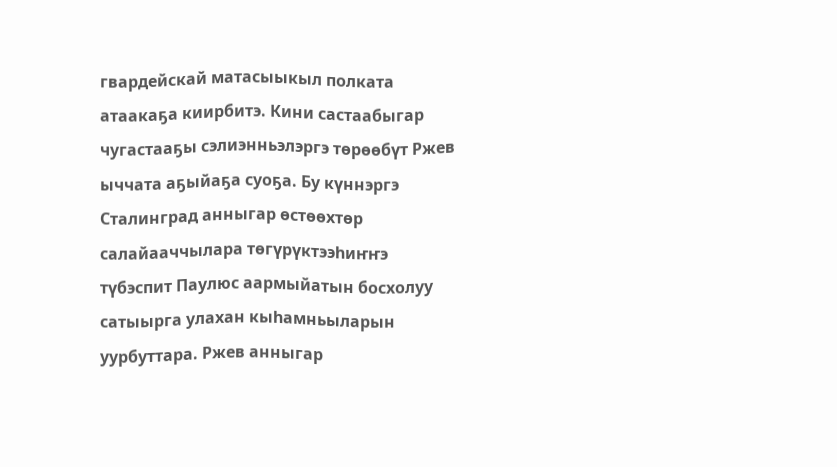гвардейскай матасыыкыл полката атаакаҕа киирбитэ. Кини састаабыгар чугастааҕы сэлиэнньэлэргэ төрөөбүт Ржев ыччата аҕыйаҕа суоҕа. Бу күннэргэ Сталинград анныгар өстөөхтөр салайааччылара төгүрүктээһиҥҥэ түбэспит Паулюс аармыйатын босхолуу сатыырга улахан кыһамньыларын уурбуттара. Ржев анныгар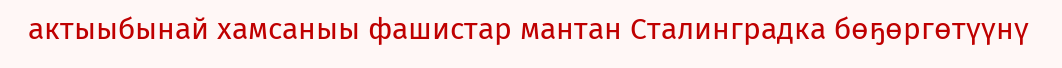актыыбынай хамсаныы фашистар мантан Сталинградка бөҕөргөтүүнү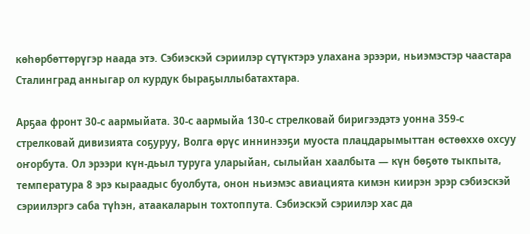көһөрбөттөрүгэр наада этэ. Сэбиэскэй сэриилэр сүтүктэрэ улахана эрээри, ньиэмэстэр чаастара Сталинград анныгар ол курдук быраҕыллыбатахтара.

Арҕаа фронт 30-с аармыйата. 30-с аармыйа 130-с стрелковай биригээдэтэ уонна 359-с стрелковай дивизията соҕуруу, Волга өрүс иннинээҕи муоста плацдарымыттан өстөөххө охсуу оҥорбута. Ол эрээри күн-дьыл туруга уларыйан, сылыйан хаалбыта — күн бөҕөтө тыкпыта, температура 8 эрэ кыраадыс буолбута, онон ньиэмэс авиацията кимэн киирэн эрэр сэбиэскэй сэриилэргэ саба түһэн, атаакаларын тохтоппута. Сэбиэскэй сэриилэр хас да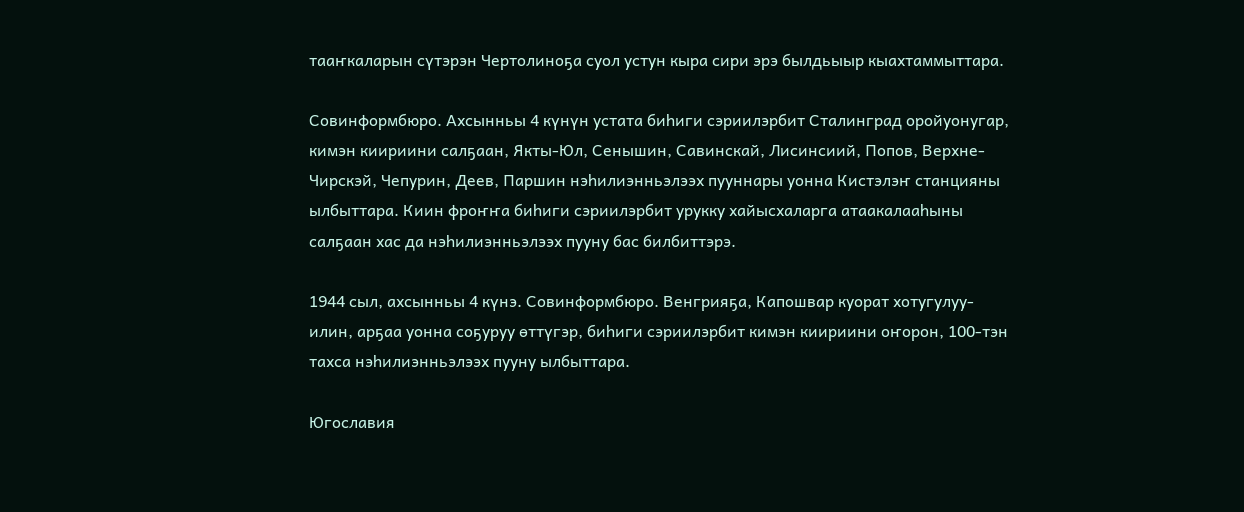тааҥкаларын сүтэрэн Чертолиноҕа суол устун кыра сири эрэ былдьыыр кыахтаммыттара.

Совинформбюро. Ахсынньы 4 күнүн устата биһиги сэриилэрбит Сталинград оройуонугар, кимэн киириини салҕаан, Якты-Юл, Сенышин, Савинскай, Лисинсиий, Попов, Верхне-Чирскэй, Чепурин, Деев, Паршин нэһилиэнньэлээх пууннары уонна Кистэлэҥ станцияны ылбыттара. Киин фроҥҥа биһиги сэриилэрбит урукку хайысхаларга атаакалааһыны салҕаан хас да нэһилиэнньэлээх пууну бас билбиттэрэ.

1944 сыл, ахсынньы 4 күнэ. Совинформбюро. Венгрияҕа, Капошвар куорат хотугулуу-илин, арҕаа уонна соҕуруу өттүгэр, биһиги сэриилэрбит кимэн киириини оҥорон, 100-тэн тахса нэһилиэнньэлээх пууну ылбыттара.

Югославия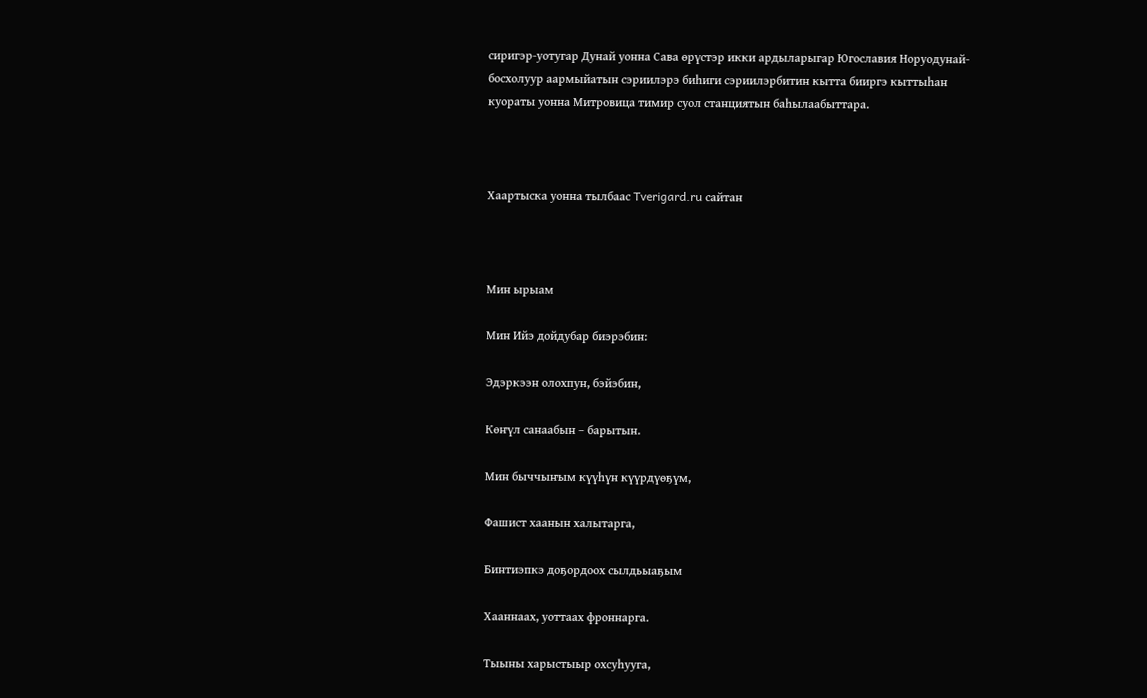сиригэр-уотугар Дунай уонна Сава өрүстэр икки ардыларыгар Югославия Норуодунай-босхолуур аармыйатын сэриилэрэ биһиги сэриилэрбитин кытта бииргэ кыттыһан куораты уонна Митровица тимир суол станциятын баһылаабыттара.



Хаартыска уонна тылбаас Tverigard.ru сайтан



Мин ырыам

Мин Ийэ дойдубар биэрэбин:

Эдэркээн олохпун, бэйэбин,

Көҥүл санаабын – барытын.

Мин быччыҥым күүһүн күүрдүөҕүм,

Фашист хаанын халытарга,

Бинтиэпкэ доҕордоох сылдьыаҕым

Хааннаах, уоттаах фроннарга.

Тыыны харыстыыр охсуһууга,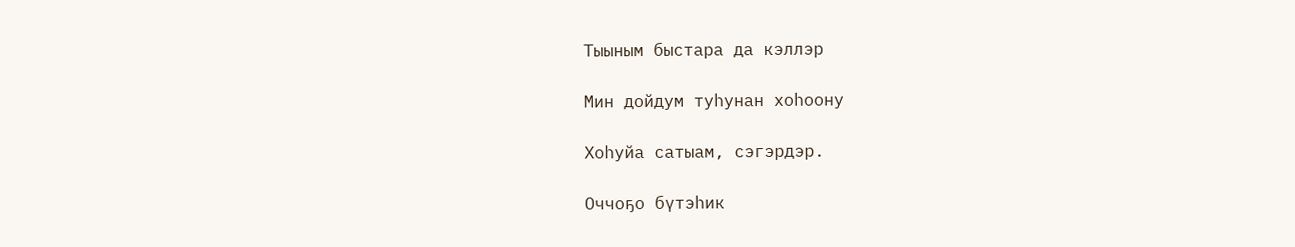Тыыным быстара да кэллэр

Мин дойдум туһунан хоһоону

Хоһуйа сатыам, сэгэрдэр.

Оччоҕо бүтэһик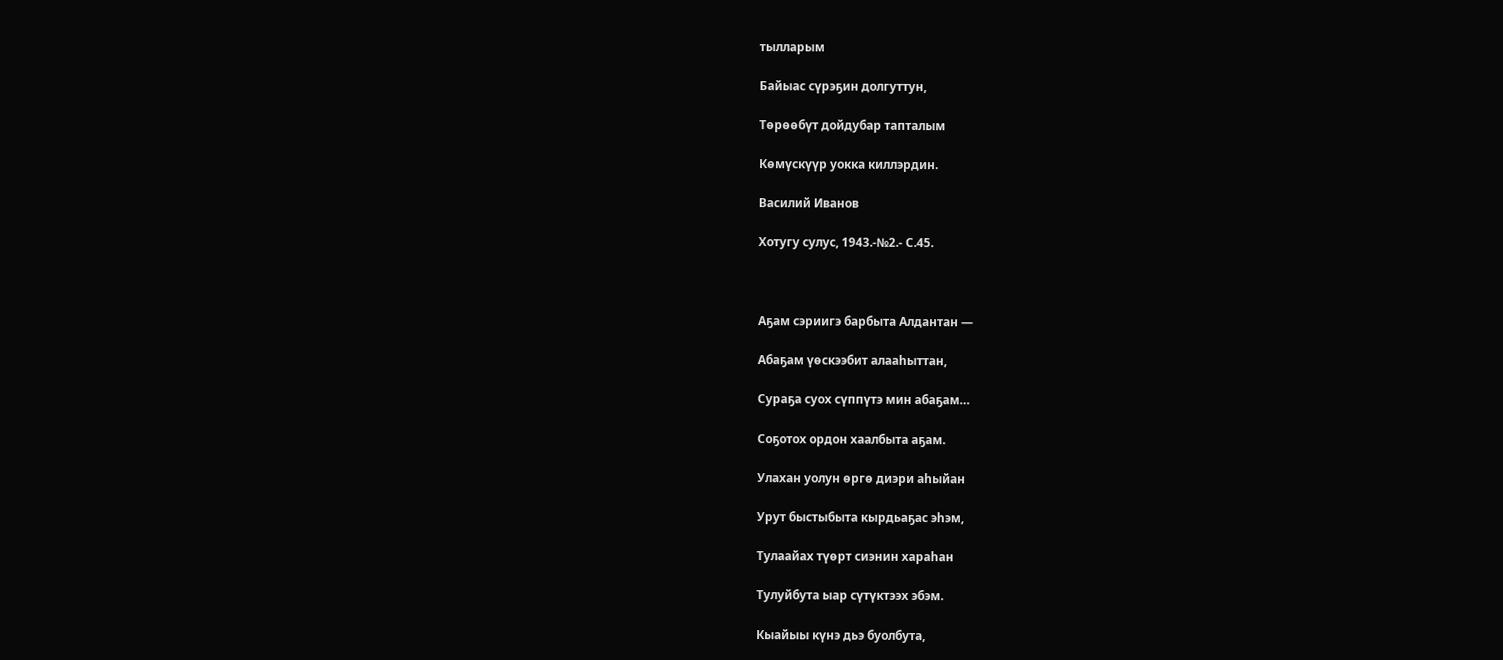тылларым

Байыас сүрэҕин долгуттун,

Төрөөбүт дойдубар тапталым

Көмүскүүр уокка киллэрдин.

Василий Иванов

Хотугу сулус, 1943.-№2.- С.45.



Аҕам сэриигэ барбыта Алдантан —

Абаҕам үөскээбит алааһыттан,

Сураҕа суох сүппүтэ мин абаҕам…

Соҕотох ордон хаалбыта аҕам.

Улахан уолун өргө диэри аһыйан

Урут быстыбыта кырдьаҕас эһэм,

Тулаайах түөрт сиэнин хараһан

Тулуйбута ыар сүтүктээх эбэм.

Кыайыы күнэ дьэ буолбута,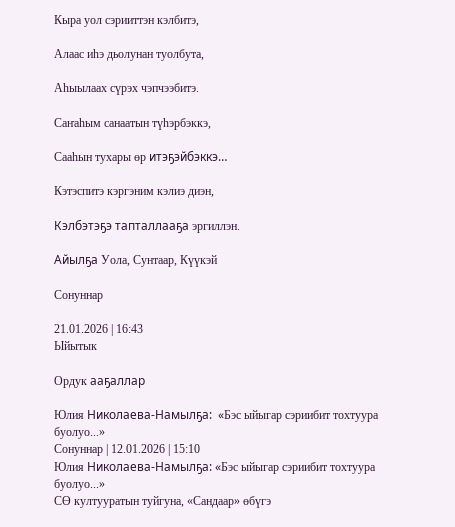Кыра уол сэрииттэн кэлбитэ,

Алаас иһэ дьолунан туолбута,

Аһыылаах сүрэх чэпчээбитэ.

Саҥаһым санаатын түһэрбэккэ,

Сааһын тухары өр итэҕэйбэккэ…

Кэтэспитэ кэргэним кэлиэ диэн,

Кэлбэтэҕэ тапталлааҕа эргиллэн.

Айылҕа Уола, Сунтаар, Күүкэй

Сонуннар

21.01.2026 | 16:43
Ыйытык

Ордук ааҕаллар

Юлия Николаева-Намылҕа:  «Бэс ыйыгар сэриибит тохтуура буолуо...»
Сонуннар | 12.01.2026 | 15:10
Юлия Николаева-Намылҕа: «Бэс ыйыгар сэриибит тохтуура буолуо...»
СӨ култууратын туйгуна, «Сандаар» өбүгэ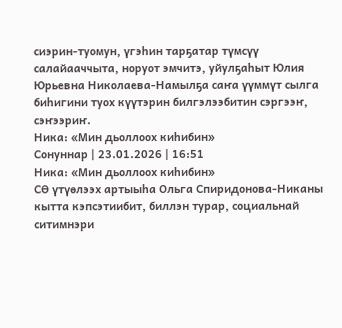сиэрин-туомун, үгэһин тарҕатар түмсүү салайааччыта, норуот эмчитэ, уйулҕаһыт Юлия Юрьевна Николаева-Намылҕа саҥа үүммүт сылга биһигини туох күүтэрин билгэлээбитин сэргээҥ, сэҥээриҥ.
Ника: «Мин дьоллоох киһибин»
Сонуннар | 23.01.2026 | 16:51
Ника: «Мин дьоллоох киһибин»
СӨ үтүөлээх артыыһа Ольга Спиридонова-Никаны кытта кэпсэтиибит, биллэн турар, социальнай ситимнэри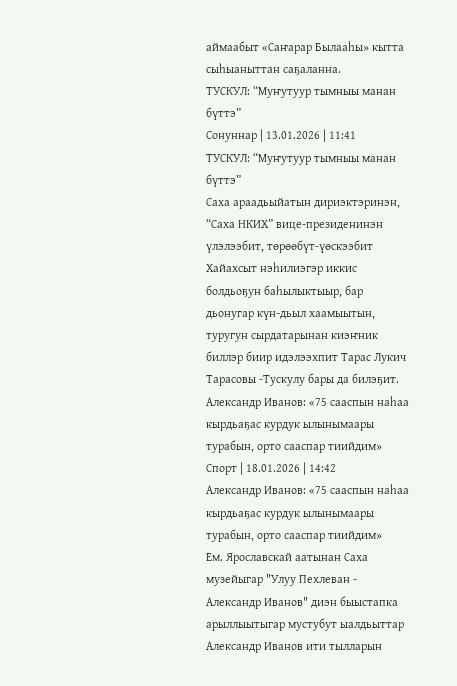аймаабыт «Саҥарар Былааһы» кытта сыһыаныттан саҕаланна.
ТУСКУЛ: “Муҥутуур тымныы манан бүттэ”
Сонуннар | 13.01.2026 | 11:41
ТУСКУЛ: “Муҥутуур тымныы манан бүттэ”
Саха араадьыйатын дириэктэринэн, “Саха НКИХ” вице-президенинэн үлэлээбит, төрөөбүт-үөскээбит Хайахсыт нэһилиэгэр иккис болдьоҕун баһылыктыыр, бар дьонугар күн-дьыл хаамыытын, туругун сырдатарынан киэҥник биллэр биир идэлээхпит Тарас Лукич Тарасовы -Тускулу бары да билэҕит.
Александр Иванов: «75 сааспын наһаа кырдьаҕас курдук ылынымаары турабын, орто сааспар тиийдим»
Спорт | 18.01.2026 | 14:42
Александр Иванов: «75 сааспын наһаа кырдьаҕас курдук ылынымаары турабын, орто сааспар тиийдим»
Ем. Ярославскай аатынан Саха музейыгар "Улуу Пехлеван - Александр Иванов" диэн быыстапка арыллыытыгар мустубут ыалдьыттар Александр Иванов ити тылларын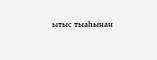ытыс тыаһынан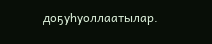доҕуһуоллаатылар.